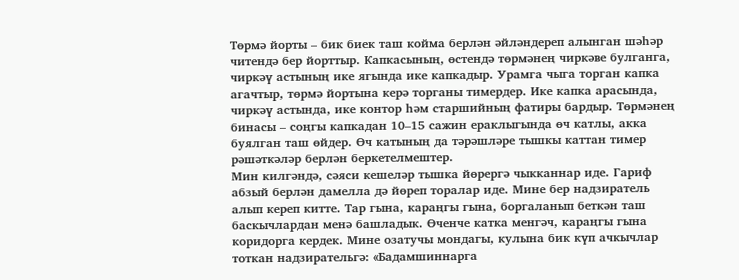Төрмә йорты – бик биек таш койма берлән әйләндереп алынган шәһәр читендә бер йорттыр. Капкасының, өстендә төрмәнең чиркәве булганга, чиркәү астының ике ягында ике капкадыр. Урамга чыга торган капка агачтыр, төрмә йортына керә торганы тимердер. Ике капка арасында, чиркәү астында, ике контор һәм старшийның фатиры бардыр. Төрмәнең бинасы – соңгы капкадан 10–15 сажин ераклыгында өч катлы, акка буялган таш өйдер. Өч катының да тәрәшләре тышкы каттан тимер рәшәткәләр берлән беркетелмештер.
Мин килгәндә, сәяси кешеләр тышка йөрергә чыкканнар иде. Гариф абзый берлән дамелла дә йөреп торалар иде. Мине бер надзиратель алып кереп китте. Тар гына, караңгы гына, боргаланып беткән таш баскычлардан менә башладык. Өченче катка менгәч, караңгы гына коридорга кердек. Мине озатучы мондагы, кулына бик күп ачкычлар тоткан надзирательгә: «Бадамшиннарга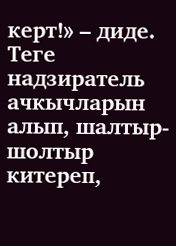керт!» – диде. Теге надзиратель ачкычларын алып, шалтыр-шолтыр китереп,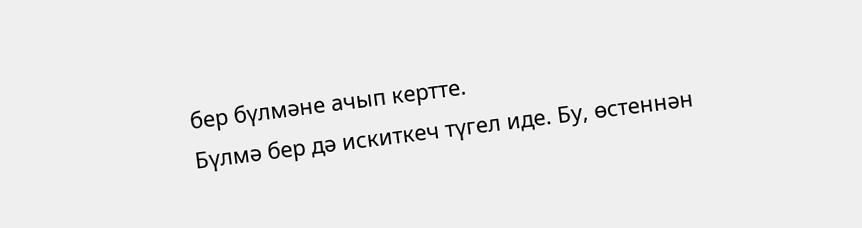бер бүлмәне ачып кертте.
Бүлмә бер дә искиткеч түгел иде. Бу, өстеннән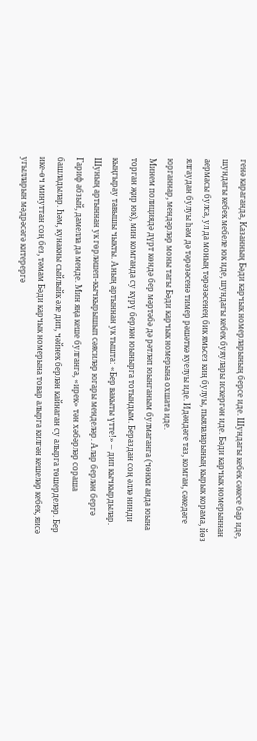генә караганда, Казанның Бәди карчык номерларының берсе иде. Шундагы кебек сәкесе бар иде, шундагы кебек мебеле юк иде, шундагы кебек буяулары искергән иде. Бәди карчык номерыннан аермасы булса, ул да моның тәрәзәсенең бик ямьсез киң булуы, пыялаларының кырык корама, йөз ялгаудан булуы һәм дә тәрәзәсенә тимер рәшәткә куелуы иде. Идәндәге таз, комган, сәкедәге юрганнар, мендәрләр моны тагы Бәди карчык номерына охшата иде.
Минем полициядә дүрт көндә бер мәртәбә дә рәтләп юынганым булмаганга (чөнки анда юына торган җир юк), мин комганда су күрү берлән юынырга тотындым. Бераздан соң әллә нинди кыңгырау тавышы чыкты. Аның артыннан ук тышта: «Бер вакыты үтте!» – дип кычкырдылар. Шуның артыннан ук гөрләшеп-кычкырышып сәясиләр югары менделәр. Алар берлән бергә Гариф абзый, дамелла да менде. Мин яңа кеше булганга, «ирек» тән хәбәрләр сораша башладылар. Һәм, кунакны сыйлыйк әле дип, чәйнек берлән кайнаган су алырга төшерделәр. Бер ике-өч минуттан соң без, тәмам Бәди карчык номерына товар алырга килгән кешеләр кебек, яисә угылларын мәдрәсәгә китерергә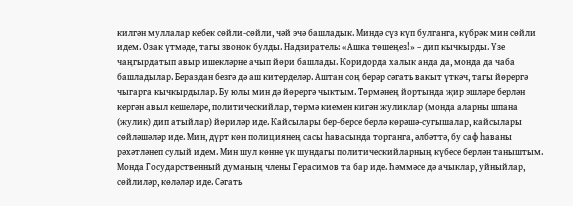килгән муллалар кебек сөйли-сөйли, чәй эчә башладык. Миндә сүз күп булганга, күбрәк мин сөйли идем. Озак үтмәде, тагы звонок булды. Надзиратель: «Ашка төшеңез!» – дип кычкырды. Үзе чаңгырдатып авыр ишекләрне ачып йөри башлады. Коридорда халык анда да, монда да чаба башладылар. Бераздан безгә дә аш китерделәр. Аштан соң берәр сәгать вакыт үткәч, тагы йөрергә чыгарга кычкырдылар. Бу юлы мин дә йөрергә чыктым. Төрмәнең йортында җир эшләре берлән кергән авыл кешеләре, политическийлар, төрмә киемен кигән жуликлар (монда аларны шпана (жулик) дип атыйлар) йөриләр иде. Кайсылары бер-берсе берлә көрәшә-сугышалар, кайсылары сөйләшәләр иде. Мин, дүрт көн полициянең сасы һавасында торганга, әлбәттә, бу саф һаваны рәхәтләнеп сулый идем. Мин шул көнне үк шундагы политическийларның күбесе берлән таныштым. Монда Государственный думаның члены Герасимов та бар иде. Һәммәсе дә ачыклар, уйныйлар, сөйлиләр, көләләр иде. Сәгать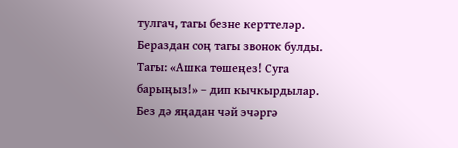тулгач, тагы безне керттеләр. Бераздан соң тагы звонок булды. Тагы: «Ашка төшеңез! Суга барыңыз!» – дип кычкырдылар. Без дә яңадан чәй эчәргә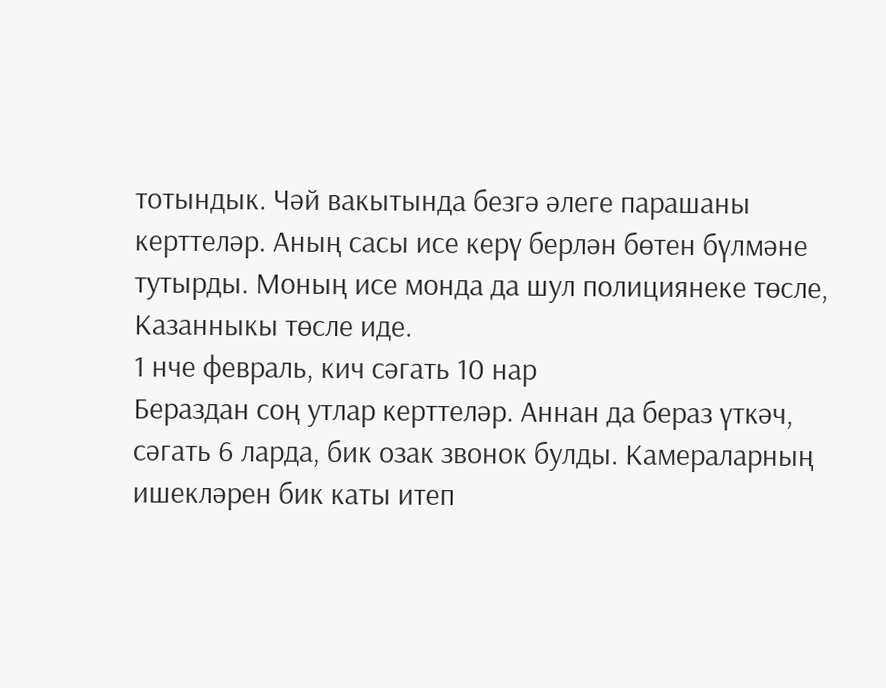тотындык. Чәй вакытында безгә әлеге парашаны керттеләр. Аның сасы исе керү берлән бөтен бүлмәне тутырды. Моның исе монда да шул полициянеке төсле, Казанныкы төсле иде.
1 нче февраль, кич сәгать 10 нар
Бераздан соң утлар керттеләр. Аннан да бераз үткәч, сәгать 6 ларда, бик озак звонок булды. Камераларның ишекләрен бик каты итеп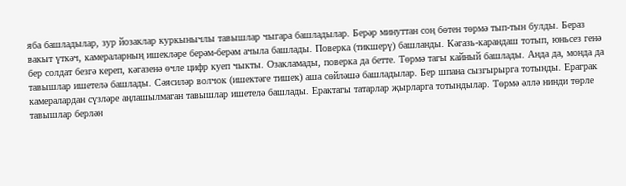яба башладылар, зур йозаклар куркынычлы тавышлар чыгара башладылар. Берәр минуттан соң бөтен төрмә тып-тын булды. Бераз вакыт үткәч, камераларның ишекләре берәм-берәм ачыла башлады. Поверка (тикшерү) башланды. Кәгазь-карандаш тотып, юньсез генә бер солдат безгә кереп, кәгазенә өчле цифр куеп чыкты. Озакламады, поверка да бетте. Төрмә тагы кайный башлады. Анда да, монда да тавышлар ишетелә башлады. Сәясиләр волчок (ишектәге тишек) аша сөйләшә башладылар. Бер шпана сызгырырга тотынды. Ераграк камералардан сүзләре аңлашылмаган тавышлар ишетелә башлады. Ерактагы татарлар җырларга тотындылар. Төрмә әллә нинди төрле тавышлар берлән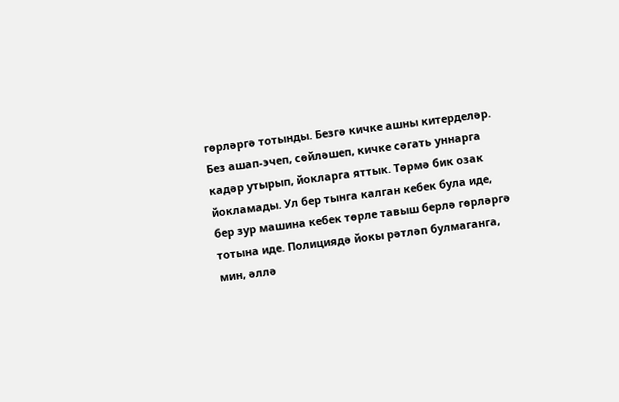гөрләргә тотынды. Безгә кичке ашны китерделәр. Без ашап-эчеп, сөйләшеп, кичке сәгать уннарга кадәр утырып, йокларга яттык. Төрмә бик озак йокламады. Ул бер тынга калган кебек була иде, бер зур машина кебек төрле тавыш берлә гөрләргә тотына иде. Полициядә йокы рәтләп булмаганга, мин, әллә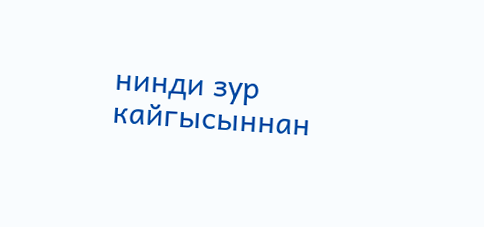нинди зур кайгысыннан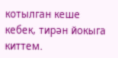котылган кеше кебек, тирән йокыга киттем.